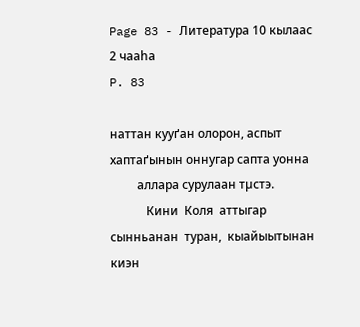Page 83 - Литература 10 кылаас 2 чааhа
P. 83

наттан кууґан олорон, аспыт хаптаґынын оннугар сапта уонна
         аллара сурулаан тµстэ.
            Кини  Коля  аттыгар  сынньанан  туран,  кыайыытынан  киэн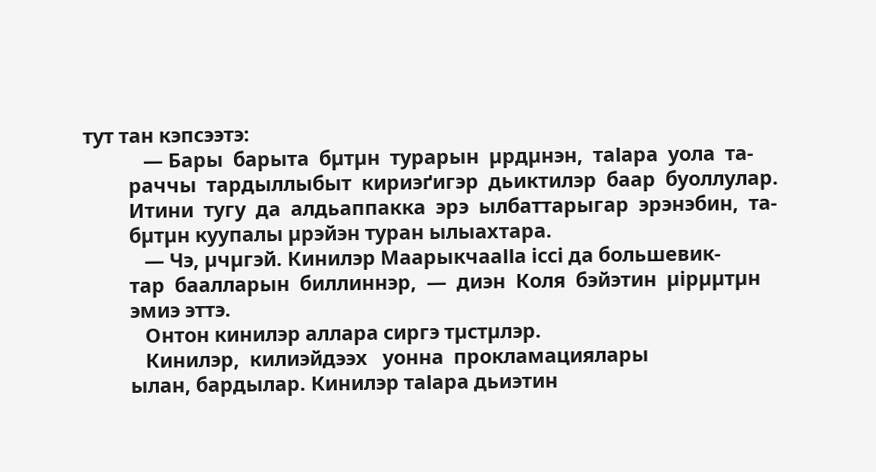тут тан кэпсээтэ:
            — Бары  барыта  бµтµн  турарын  µрдµнэн,  таІара  уола  та-
         раччы  тардыллыбыт  кириэґигэр  дьиктилэр  баар  буоллулар.
         Итини  тугу  да  алдьаппакка  эрэ  ылбаттарыгар  эрэнэбин,  та-
         бµтµн куупалы µрэйэн туран ылыахтара.
            — Чэ, µчµгэй. Кинилэр МаарыкчааІІа іссі да большевик-
         тар  баалларын  биллиннэр,  —  диэн  Коля  бэйэтин  µірµµтµн
         эмиэ эттэ.
            Онтон кинилэр аллара сиргэ тµстµлэр.
            Кинилэр,  килиэйдээх   уонна  прокламациялары
         ылан, бардылар. Кинилэр таІара дьиэтин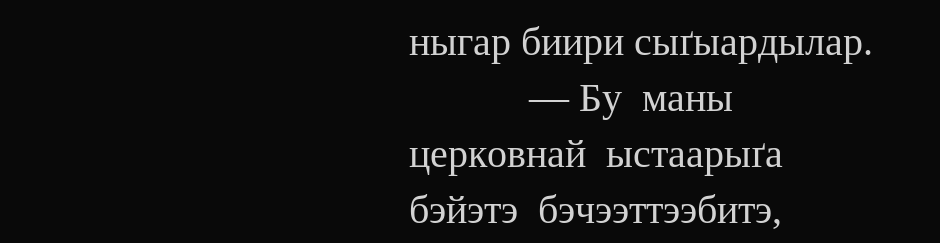ныгар биири сыґыардылар.
            — Бу  маны  церковнай  ыстаарыґа  бэйэтэ  бэчээттээбитэ,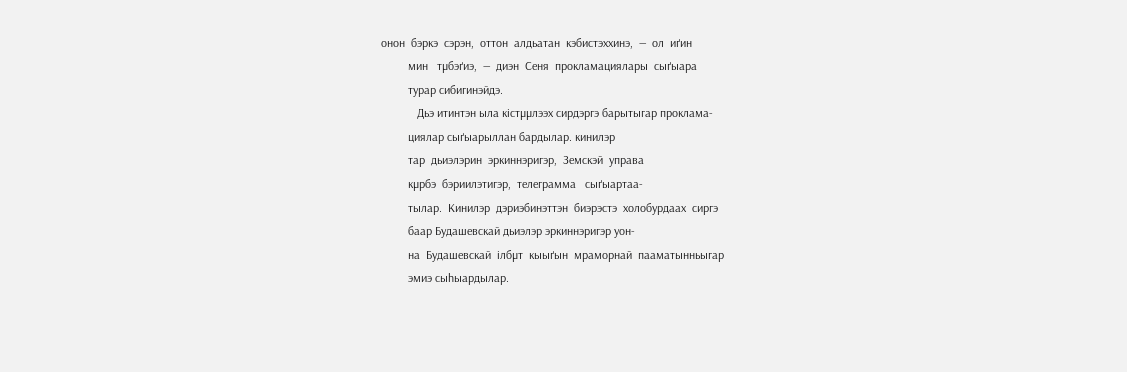онон  бэркэ  сэрэн,  оттон  алдьатан  кэбистэххинэ,  —  ол  иґин
         мин   тµбэґиэ,  —  диэн  Сеня  прокламациялары  сыґыара
         турар сибигинэйдэ.
            Дьэ итинтэн ыла кістµµлээх сирдэргэ барытыгар проклама-
         циялар сыґыарыллан бардылар. кинилэр
         тар  дьиэлэрин  эркиннэригэр,  Земскэй  управа
         кµрбэ  бэриилэтигэр,  телеграмма   сыґыартаа-
         тылар.  Кинилэр  дэриэбинэттэн  биэрэстэ  холобурдаах  сиргэ
         баар Будашевскай дьиэлэр эркиннэригэр уон-
         на  Будашевскай  ілбµт  кыыґын  мраморнай  пааматынньыгар
         эмиэ сыһыардылар.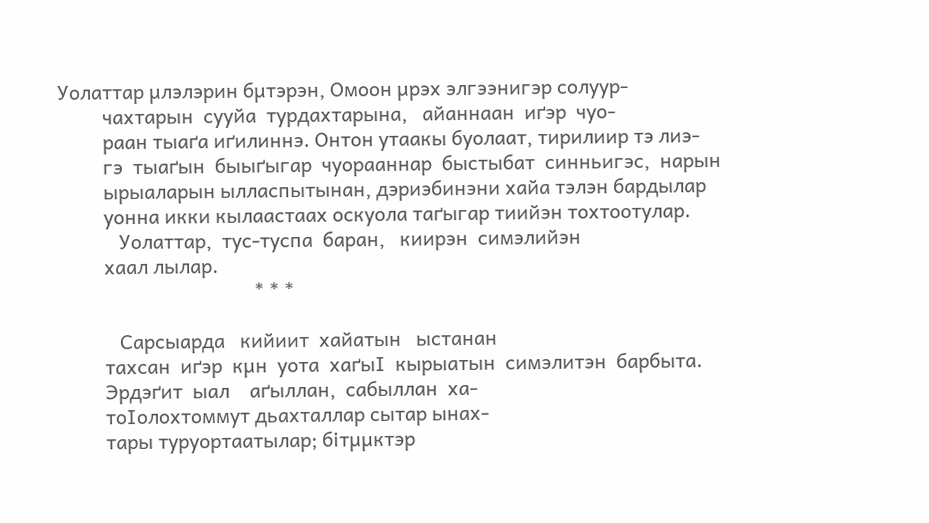Уолаттар µлэлэрин бµтэрэн, Омоон µрэх элгээнигэр солуур-
         чахтарын  сууйа  турдахтарына,   айаннаан  иґэр  чуо-
         раан тыаґа иґилиннэ. Онтон утаакы буолаат, тирилиир тэ лиэ-
         гэ  тыаґын  быыґыгар  чуорааннар  быстыбат  синньигэс,  нарын
         ырыаларын ылласпытынан, дэриэбинэни хайа тэлэн бардылар
         уонна икки кылаастаах оскуола таґыгар тиийэн тохтоотулар.
            Уолаттар,  тус-туспа  баран,   киирэн  симэлийэн
         хаал лылар.
                                       * * *

            Сарсыарда   кийиит  хайатын   ыстанан
         тахсан  иґэр  кµн  уота  хаґыІ  кырыатын  симэлитэн  барбыта.
         Эрдэґит  ыал    аґыллан,  сабыллан  ха-
         тоІолохтоммут дьахталлар сытар ынах-
         тары туруортаатылар; бітµµктэр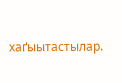хаґыытастылар.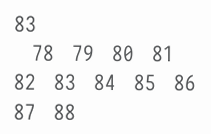83
   78   79   80   81   82   83   84   85   86   87   88